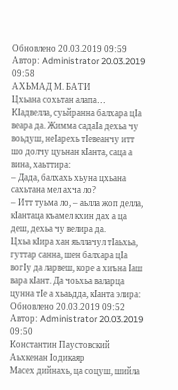Обновлено 20.03.2019 09:59 Автор: Administrator 20.03.2019 09:58
АХЬМАД М. БАТИ
Цхьана сохьтан алапа…
КӀадвелла, суьйранна балхара цӀа веара да. Жимма садаӀа дехьа чу воьдуш, неӀарехь тӀевеанчу итт шо долчу цуьнан кӀанта, саца а вина, хаьттира:
– Дада, балхахь хьуна цхьана сахьтана мел ахча ло?
– Итт туьма ло, – аьлла жоп делла, кӀантаца къамел кхин дах а ца деш, дехьа чу велира да.
Цхьа кӀира хан яьллачул тӀаьхьа, гуттар санна, шен балхара цӀа вогӀу да ларвеш, коре а хиъна Ӏаш вара кӀант. Да чоьхьа валарца цунна тӀе а хьаьдда, кӀанта элира:
Обновлено 20.03.2019 09:52 Автор: Administrator 20.03.2019 09:50
Константин Паустовский
Аьхкенан Iодикаяр
Масех дийнахь, ца соцуш, шийла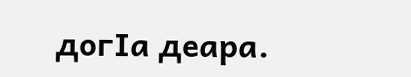догIа деара.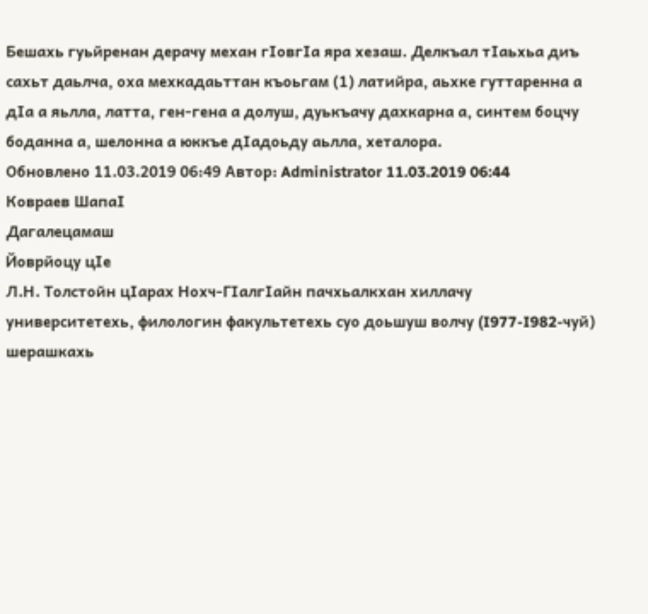Бешахь гуьйренан дерачу механ гIовгIа яра хезаш. Делкъал тIаьхьа диъ сахьт даьлча, оха мехкадаьттан къоьгам (1) латийра, аьхке гуттаренна а дIа а яьлла, латта, ген-гена а долуш, дуькъачу дахкарна а, синтем боцчу боданна а, шелонна а юккъе дIадоьду аьлла, хеталора.
Обновлено 11.03.2019 06:49 Автор: Administrator 11.03.2019 06:44
Ковраев ШапаI
Дагалецамаш
Йоврйоцу цIе
Л.Н. Толстойн цIарах Нохч-ГIалгIайн пачхьалкхан хиллачу университетехь, филологин факультетехь суо доьшуш волчу (I977-I982-чуй) шерашкахь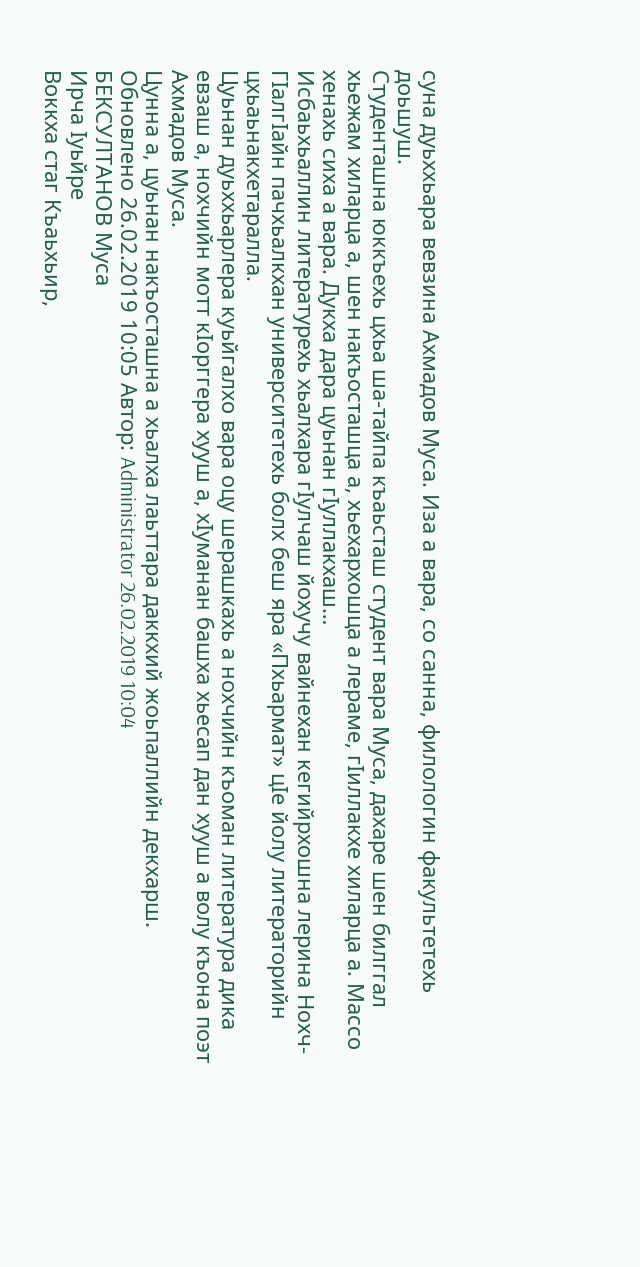суна дуьххьара вевзина Ахмадов Муса. Иза а вара, со санна, филологин факультетехь доьшуш.
Студенташна юккъехь цхьа ша-тайпа къаьсташ студент вара Муса, дахаре шен билггал хьежам хиларца а, шен накъосташца а, хьехархошца а лераме, гIиллакхе хиларца а. Массо хенахь сиха а вара. Дукха дара цуьнан гIуллакхаш…
Исбаьхьаллин литературехь хьалхара гIулчаш йохучу вайнехан кегийрхошна лерина Нохч-ГIалгIайн пачхьалкхан университетехь болх беш яра «Пхьармат» цIе йолу литераторийн цхьаьнакхетаралла.
Цуьнан дуьххьарлера куьйгалхо вара оцу шерашкахь а нохчийн къоман литература дика евзаш а, нохчийн мотт кIорггера хууш а, хIуманан башха хьесап дан хууш а волу къона поэт Ахмадов Муса.
Цунна а, цуьнан накъосташна а хьалха лаьттара даккхий жоьпаллийн декхарш.
Обновлено 26.02.2019 10:05 Автор: Administrator 26.02.2019 10:04
БЕКСУЛТАНОВ Муса
Ирча Iуьйре
Воккха стаг Къаьхьир,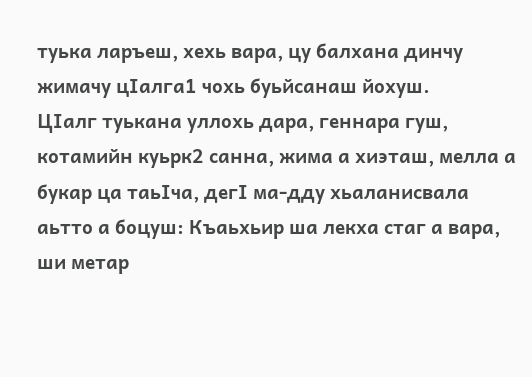туька ларъеш, хехь вара, цу балхана динчу жимачу цIалга1 чохь буьйсанаш йохуш.
ЦIалг туькана уллохь дара, геннара гуш, котамийн куьрк2 санна, жима а хиэташ, мелла а букар ца таьIча, дегI ма-дду хьаланисвала аьтто а боцуш: Къаьхьир ша лекха стаг а вара, ши метар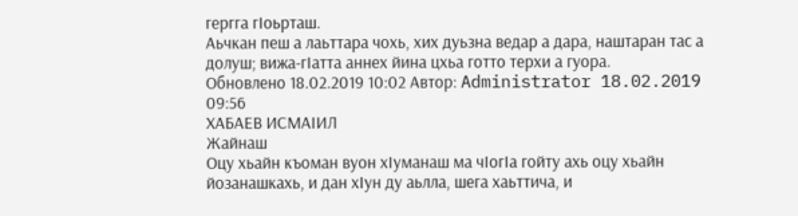гергга гIоьрташ.
Аьчкан пеш а лаьттара чохь, хих дуьзна ведар а дара, наштаран тас а долуш; вижа-гIатта аннех йина цхьа готто терхи а гуора.
Обновлено 18.02.2019 10:02 Автор: Administrator 18.02.2019 09:56
ХАБАЕВ ИСМАӀИЛ
Жайнаш
Оцу хьайн къоман вуон хIуманаш ма чIогIа гойту ахь оцу хьайн йозанашкахь, и дан хIун ду аьлла, шега хаьттича, и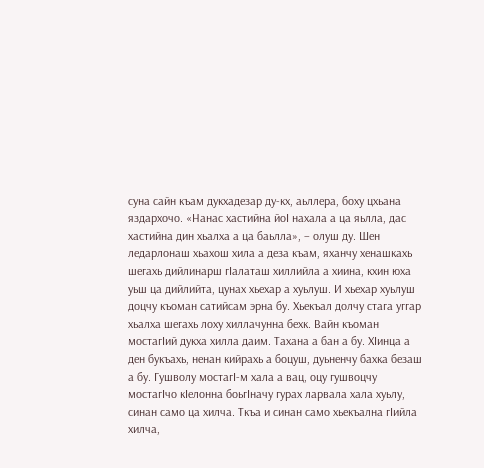суна сайн къам дукхадезар ду-кх, аьллера, боху цхьана яздархочо. «Нанас хастийна йоI нахала а ца яьлла, дас хастийна дин хьалха а ца баьлла», – олуш ду. Шен ледарлонаш хьахош хила а деза къам, яханчу хенашкахь шегахь дийлинарш гIалаташ хиллийла а хиина, кхин юха уьш ца дийлийта, цунах хьехар а хуьлуш. И хьехар хуьлуш доцчу къоман сатийсам эрна бу. Хьекъал долчу стага уггар хьалха шегахь лоху хиллачунна бехк. Вайн къоман мостагIий дукха хилла даим. Тахана а бан а бу. ХIинца а ден букъахь, ненан кийрахь а боцуш, дуьненчу бахка безаш а бу. Гушволу мостагI-м хала а вац, оцу гушвоцчу мостагIчо кIелонна боьгIначу гурах ларвала хала хуьлу, синан само ца хилча. Ткъа и синан само хьекъална гIийла хилча,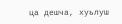ца дешча, хуьлуш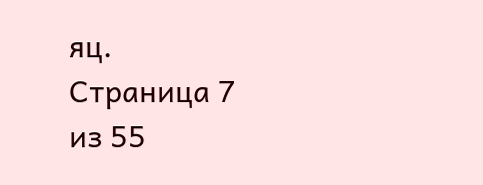яц.
Страница 7 из 55